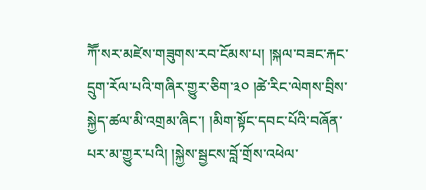ཀཽ་སར་མཛེས་གཟུགས་རབ་ངོམས་པ། །སྐལ་བཟང་རྐང་དྲུག་རོལ་པའི་གཞིར་གྱུར་ཅིག་༣༠ །ཚེ་རིང་ལེགས་བྲིས་སྐྱེད་ཚལ་མི་འགྲམ་ཞིང་། །མིག་སྟོང་དབང་པོའི་བཞོན་པར་མ་གྱུར་པའི། །སྐྱེས་སྦྱངས་བློ་གྲོས་འཕེལ་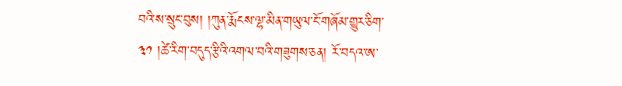བའི་ས་སྲུང་བུས། །ཀུན་རྨོངས་ལྷ་མིན་གཡུལ་ངོ་གཞོམ་གྱུར་ཅིག་༣༡ །ཚེ་རིག་བདུད་རྩིའི་འགལ་བའི་གཟུགས་ཅན། རོ་བདའ་ཨ་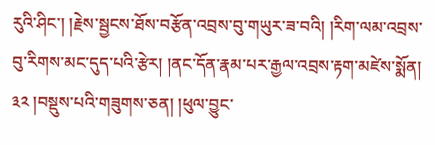རུའི་ཤིང་། །རྗེས་སྦྱངས་ཐོས་བརྩོན་འབྲས་བུ་གཡུར་ཟ་བའི། །རིག་ལམ་འབྲས་བུ་རིགས་མང་དུད་པའི་རྩེར། །ནང་དོན་རྣམ་པར་རྒྱལ་འབྲས་རྟག་མཛེས་སྨོན། ༣༢ །བསྡུས་པའི་གཟུགས་ཅན། །ཕུལ་བྱུང་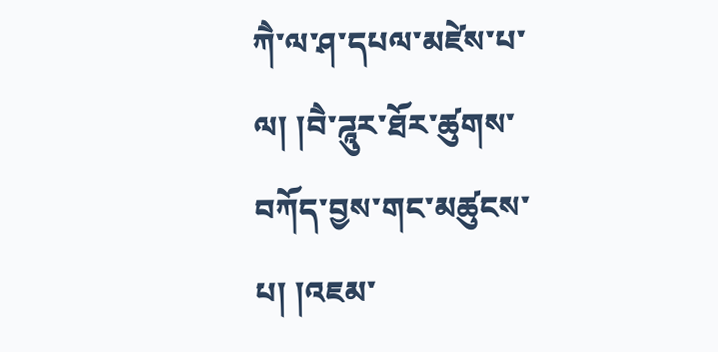ཀཻ་ལ་ཤ་དཔལ་མཛེས་པ་ལ། །བཻ་ཌཱུར་ཐོར་ཚུགས་བཀོད་བྱས་གང་མཚུངས་པ། །འཇམ་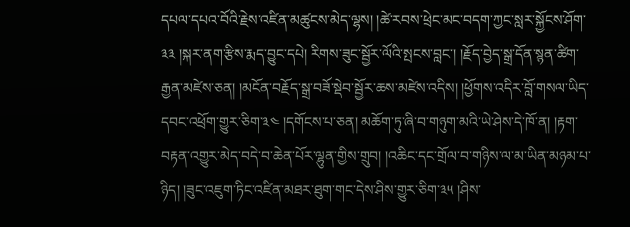དཔལ་དཔའ་བོའི་རྗེས་འཛིན་མཚུངས་མེད་ལྷས། །ཚེ་རབས་ཕྲེང་མང་བདག་ཀྱང་སླར་སྐྱོངས་ཤོག་༣༣ །སྐར་ནག་རྩིས་རྨད་བྱུང་དཔེ། རིགས་ཟུང་སྦྱོར་ལོའི་སྤངས་བླང་། །རྗོད་བྱེད་སྒྲ་དོན་སྙན་ཚིག་རྒྱན་མཛེས་ཅན། །མངོན་བརྗོད་སྒྲ་བཟོ་སྡེབ་སྦྱོར་ཆས་མཛེས་འདིས། །ཕྱོགས་འདིར་བློ་གསལ་ཡིད་དབང་འཕྲོག་གྱུར་ཅིག་༣༤ །དགོངས་པ་ཅན། མཆོག་ཏུ་ཞི་བ་གཉུག་མའི་ཡེ་ཤེས་དེ་ཁོ་ན། །རྟག་བརྟན་འགྱུར་མེད་བདེ་བ་ཆེན་པོར་ལྷུན་གྱིས་གྲུབ། །འཆིང་དང་གྲོལ་བ་གཉིས་ལ་མ་ཡིན་མཉམ་པ་ཉིད། །ཟུང་འཇུག་ཏིང་འཛིན་མཐར་ཐུག་གང་དེས་ཤིས་གྱུར་ཅིག་༣༥ །ཤིས་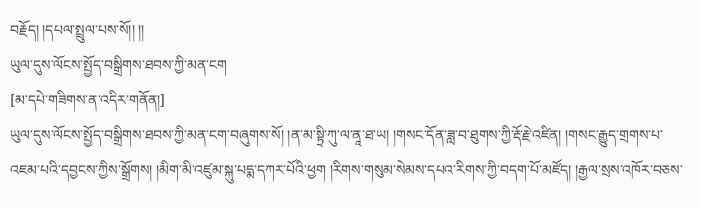བརྗོད། །དཔལ་སྤྲུལ་པས་སོ།། །།
ཡུལ་དུས་ལོངས་སྤྱོད་བསྒྲིགས་ཐབས་ཀྱི་མན་ངག
[མ་དཔེ་གཟིགས་ན་འདིར་གནོན།]
ཡུལ་དུས་ལོངས་སྤྱོད་བསྒྲིགས་ཐབས་ཀྱི་མན་ངག་བཞུགས་སོ། །ན་མ་སྟྲི་ཀུ་ལ་ནཱ་ཐ་ཡ། །གསང་དོན་ཟླ་བ་ཐུགས་ཀྱི་རྡོ་རྗེ་འཛིན། །གསང་རྒྱུད་གྲགས་པ་འཇམ་པའི་དབྱངས་ཀྱིས་སྒྲོགས། །མིག་མི་འཛུམ་སྐུ་པདྨ་དཀར་པོའི་ཕྱག །རིགས་གསུམ་སེམས་དཔའ་རིགས་ཀྱི་བདག་པོ་མཛོད། །རྒྱལ་སྲས་འཁོར་བཅས་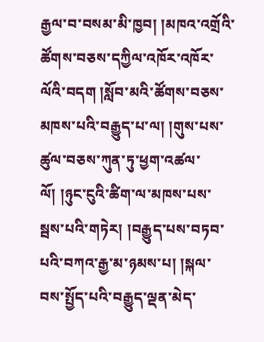རྒྱལ་བ་བསམ་མི་ཁྱབ། །མཁའ་འགྲོའི་ཚོགས་བཅས་དཀྱིལ་འཁོར་འཁོར་ལོའི་བདག །སློབ་མའི་ཚོགས་བཅས་མཁས་པའི་བརྒྱུད་པ་ལ། །གུས་པས་ཚུལ་བཅས་ཀུན་ཏུ་ཕྱག་འཚལ་ལོ། །ཉུང་ངུའི་ཚིག་ལ་མཁས་པས་སྦས་པའི་གཏེར། །བརྒྱུད་པས་བཏབ་པའི་བཀའ་རྒྱ་མ་ཉམས་པ། །སྐལ་བས་སྤྱོད་པའི་བརྒྱུད་ལྡན་མེད་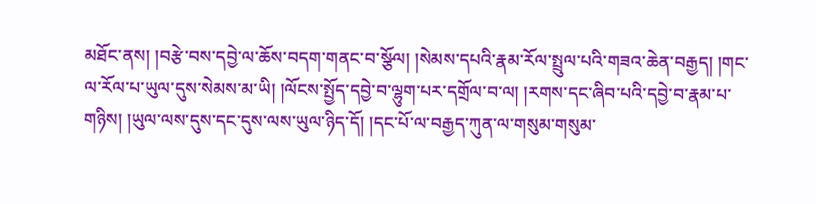མཐོང་ནས། །བརྩེ་བས་དབྱེ་ལ་ཆོས་བདག་གནང་བ་སྩོལ། །སེམས་དཔའི་རྣམ་རོལ་སྤྲུལ་པའི་གཟའ་ཆེན་བརྒྱད། །གང་ལ་རོལ་པ་ཡུལ་དུས་སེམས་མ་ཡི། །ལོངས་སྤྱོད་དབྱེ་བ་ལྷུག་པར་དགྲོལ་བ་ལ། །རགས་དང་ཞིབ་པའི་དབྱེ་བ་རྣམ་པ་གཉིས། །ཡུལ་ལས་དུས་དང་དུས་ལས་ཡུལ་ཉིད་དོ། །དང་པོ་ལ་བརྒྱད་ཀུན་ལ་གསུམ་གསུམ་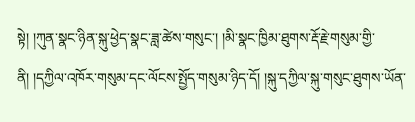སྟེ། །ཀུན་སྣང་ཉིན་སྐུ་ཕྱེད་སྣང་ཟླ་ཚེས་གསུང་། །མི་སྣང་ཁྱིམ་ཐུགས་རྡོ་རྗེ་གསུམ་གྱི་ནི། །དཀྱིལ་འཁོར་གསུམ་དང་ལོངས་སྤྱོད་གསུམ་ཉིད་དོ། །སྐུ་དཀྱིལ་སྐུ་གསུང་ཐུགས་ཡོན་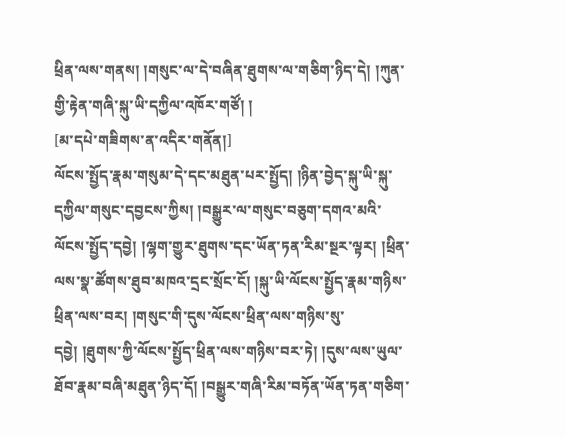ཕྲིན་ལས་གནས། །གསུང་ལ་དེ་བཞིན་ཐུགས་ལ་གཅིག་ཉིད་དེ། །ཀུན་གྱི་རྟེན་གཞི་སྐུ་ཡི་དཀྱིལ་འཁོར་གཙོ། །
[མ་དཔེ་གཟིགས་ན་འདིར་གནོན།]
ལོངས་སྤྱོད་རྣམ་གསུམ་དེ་དང་མཐུན་པར་སྤྱོད། །ཉིན་བྱེད་སྐུ་ཡི་སྐུ་དཀྱིལ་གསུང་དབྱངས་ཀྱིས། །བསྒྱུར་ལ་གསུང་བཅུག་དགའ་མའི་ལོངས་སྤྱོད་དབྱེ། །ལྷག་གྱུར་ཐུགས་དང་ཡོན་ཏན་རིམ་སྔར་ལྟར། །ཕྲིན་ལས་སྣ་ཚོགས་ཐུབ་མཁའ་དྲང་སྲོང་ངོ། །སྐུ་ཡི་ལོངས་སྤྱོད་རྣམ་གཉིས་ཕྲིན་ལས་བར། །གསུང་གི་དུས་ལོངས་ཕྲིན་ལས་གཉིས་སུ་དབྱེ། །ཐུགས་ཀྱི་ལོངས་སྤྱོད་ཕྲིན་ལས་གཉིས་བར་ཏེ། །དུས་ལས་ཡུལ་ཐོབ་རྣམ་བཞི་མཐུན་ཉིད་དོ། །བསྒྱུར་གཞི་རིམ་བཏོན་ཡོན་ཏན་གཅིག་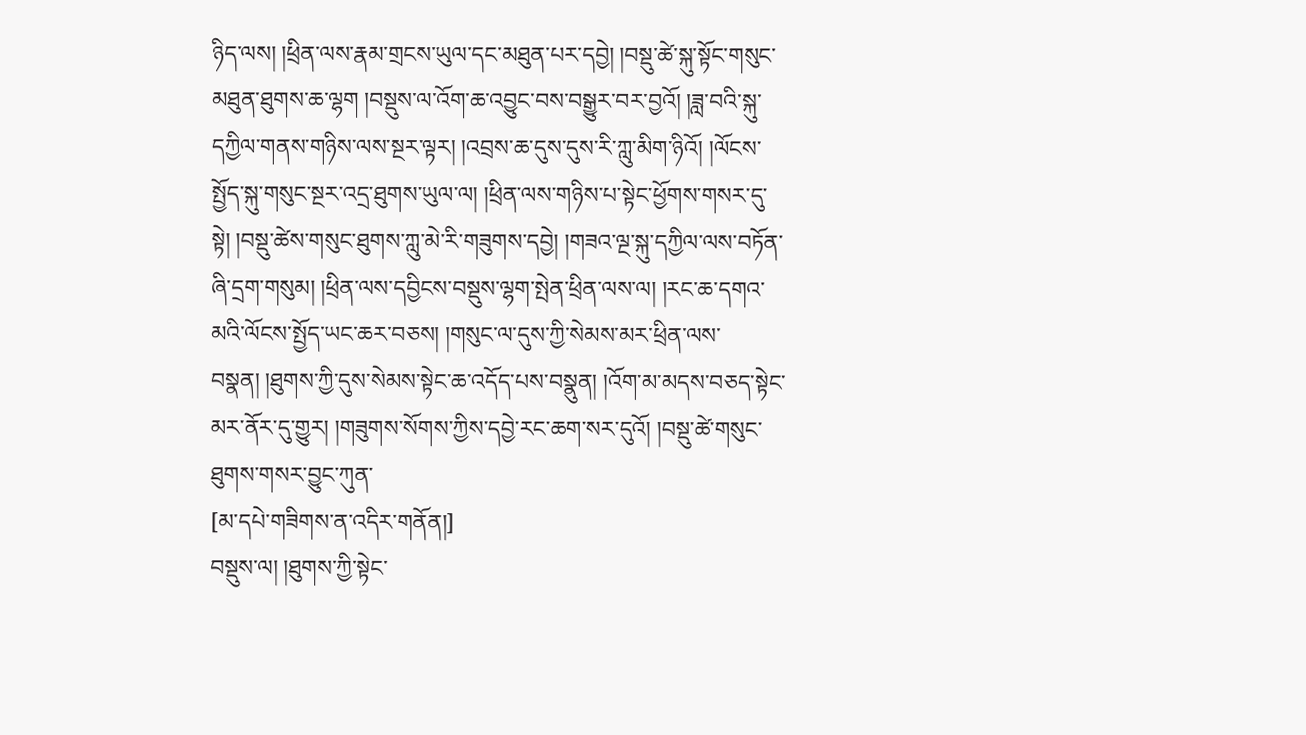ཉིད་ལས། །ཕྲིན་ལས་རྣམ་གྲངས་ཡུལ་དང་མཐུན་པར་དབྱེ། །བསྡུ་ཚེ་སྐུ་སྟོང་གསུང་མཐུན་ཐུགས་ཆ་ལྷག །བསྡུས་ལ་འོག་ཆ་འབྱུང་བས་བསྒྱུར་བར་བྱའོ། །ཟླ་བའི་སྐུ་དཀྱིལ་གནས་གཉིས་ལས་སྔར་ལྟར། །འབྲས་ཆ་དུས་དུས་རི་ཀླུ་མིག་ཉིའོ། །ལོངས་སྤྱོད་སྐུ་གསུང་སྔར་འདྲ་ཐུགས་ཡུལ་ལ། །ཕྲིན་ལས་གཉིས་པ་སྟེང་ཕྱོགས་གསར་དུ་སྟེ། །བསྡུ་ཚེས་གསུང་ཐུགས་ཀླུ་མེ་རི་གཟུགས་དབྱེ། །གཟའ་ལྔ་སྐུ་དཀྱིལ་ལས་བཏོན་ཞི་དྲག་གསུམ། །ཕྲིན་ལས་དབྱིངས་བསྡུས་ལྷག་སྤེན་ཕྲིན་ལས་ལ། །རང་ཆ་དགའ་མའི་ལོངས་སྤྱོད་ཡང་ཆར་བཅས། །གསུང་ལ་དུས་ཀྱི་སེམས་མར་ཕྲིན་ལས་བསྣན། །ཐུགས་ཀྱི་དུས་སེམས་སྟེང་ཆ་འདོད་པས་བསྣུན། །འོག་མ་མདས་བཅད་སྟེང་མར་ནོར་དུ་གྱུར། །གཟུགས་སོགས་ཀྱིས་དབྱེ་རང་ཆག་སར་དུའོ། །བསྡུ་ཚེ་གསུང་ཐུགས་གསར་བྱུང་ཀུན་
[མ་དཔེ་གཟིགས་ན་འདིར་གནོན།]
བསྡུས་ལ། །ཐུགས་ཀྱི་སྟེང་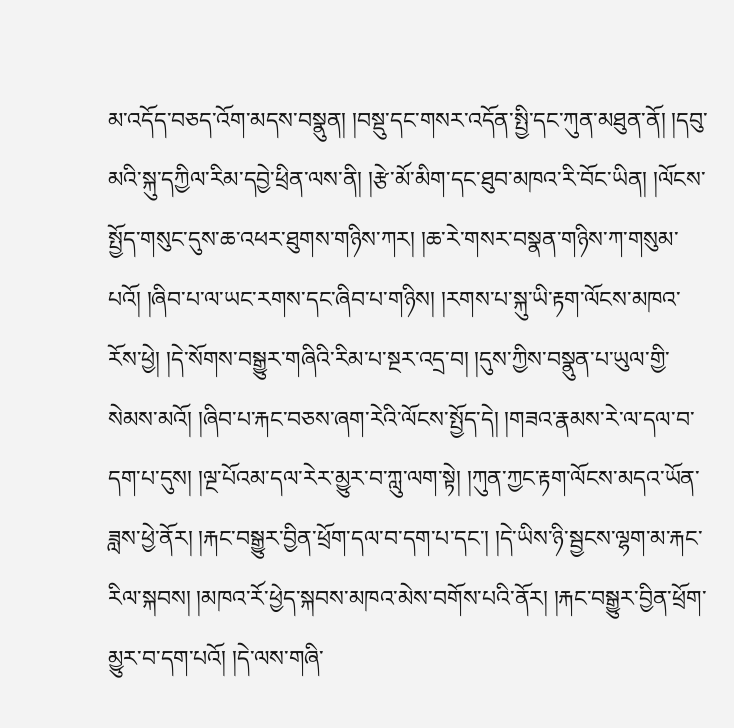མ་འདོད་བཅད་འོག་མདས་བསྣུན། །བསྡུ་དང་གསར་འདོན་སྤྱི་དང་ཀུན་མཐུན་ནོ། །དབུ་མའི་སྐུ་དཀྱིལ་རིམ་དབྱེ་ཕྲིན་ལས་ནི། །རྩེ་མོ་མིག་དང་ཐུབ་མཁའ་རི་བོང་ཡིན། །ལོངས་སྤྱོད་གསུང་དུས་ཆ་འཕར་ཐུགས་གཉིས་ཀར། །ཆ་རེ་གསར་བསྣན་གཉིས་ཀ་གསུམ་པའོ། །ཞིབ་པ་ལ་ཡང་རགས་དང་ཞིབ་པ་གཉིས། །རགས་པ་སྐུ་ཡི་རྟག་ལོངས་མཁའ་རོས་ཕྱེ། །དེ་སོགས་བསྒྱུར་གཞིའི་རིམ་པ་སྔར་འདྲ་བ། །དུས་ཀྱིས་བསྣུན་པ་ཡུལ་གྱི་སེམས་མའོ། །ཞིབ་པ་རྐང་བཅས་ཞག་རེའི་ལོངས་སྤྱོད་དེ། །གཟའ་རྣམས་རེ་ལ་དལ་བ་དག་པ་དུས། །ལྔ་པོའམ་དལ་རེར་མྱུར་བ་ཀླུ་ལག་སྟེ། །ཀུན་ཀྱང་རྟག་ལོངས་མདའ་ཡོན་ཟླས་ཕྱེ་ནོར། །རྐང་བསྒྱུར་བྱིན་ཕྲོག་དལ་བ་དག་པ་དང་། །དེ་ཡིས་ཉི་སྦྱངས་ལྷག་མ་རྐང་རིལ་སྐབས། །མཁའ་རོ་ཕྱེད་སྐབས་མཁའ་མེས་བགོས་པའི་ནོར། །རྐང་བསྒྱུར་བྱིན་ཕྲོག་མྱུར་བ་དག་པའོ། །དེ་ལས་གཞི་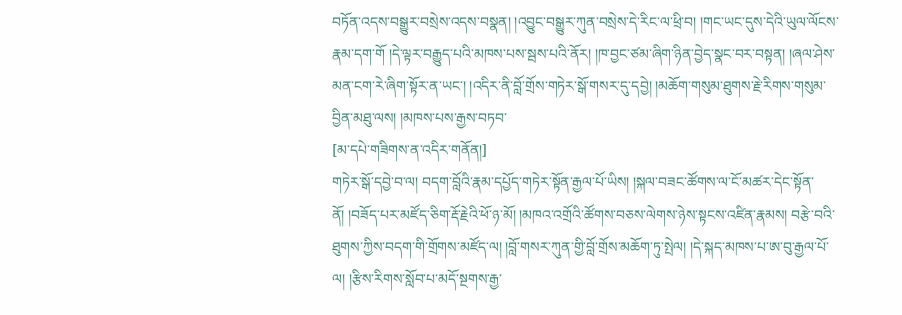བཏོན་འདས་བསྒྱུར་བསྲེས་འདས་བསྣན། །འབྱུང་བསྒྱུར་ཀུན་བསྲེས་དེ་རིང་ལ་ཕྲི་བ། །གང་ཡང་དུས་དེའི་ཡུལ་ལོངས་རྣམ་དག་གོ །དེ་ལྟར་བརྒྱུད་པའི་མཁས་པས་སྦས་པའི་ནོར། །ཁ་བྱང་ཙམ་ཞིག་ཉིན་བྱེད་སྣང་བར་བསྟན། །ཞལ་ཤེས་མན་ངག་རེ་ཞིག་སྟོར་ན་ཡང་། །འདིར་ནི་བློ་གྲོས་གཏེར་སྒོ་གསར་དུ་དབྱེ། །མཆོག་གསུམ་ཐུགས་རྗེ་རིགས་གསུམ་བྱིན་མཐུ་ལས། །མཁས་པས་རྒྱས་བཏབ་
[མ་དཔེ་གཟིགས་ན་འདིར་གནོན།]
གཏེར་སྒོ་དབྱེ་བ་ལ། བདག་བློའི་རྣམ་དཔྱོད་གཏེར་སྟོན་རྒྱལ་པོ་ཡིས། །སྐལ་བཟང་ཚོགས་ལ་ངོ་མཚར་དེང་སྟོན་ནོ། །བཟོད་པར་མཛོད་ཅིག་རྡོ་རྗེའི་ཕོ་ཉ་མོ། །མཁའ་འགྲོའི་ཚོགས་བཅས་ལེགས་ཉེས་སྟངས་འཛིན་རྣམས། བརྩེ་བའི་ཐུགས་ཀྱིས་བདག་གི་གྲོགས་མཛོད་ལ། །བློ་གསར་ཀུན་གྱི་བློ་གྲོས་མཆོག་ཏུ་སྤེལ། །དེ་སྐད་མཁས་པ་ཨ་བུ་རྒྱལ་པོ་ལ། །རྩིས་རིགས་སློབ་པ་མདོ་སྔགས་རྒྱ་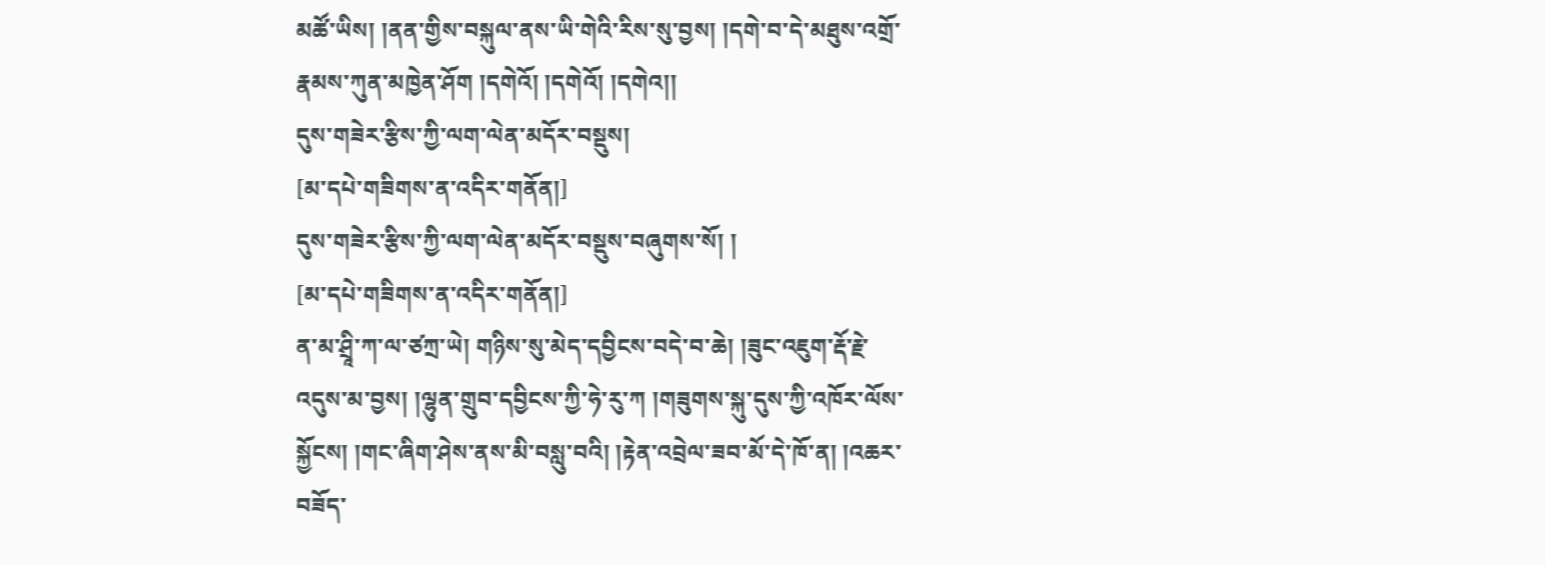མཚོ་ཡིས། །ནན་གྱིས་བསྐུལ་ནས་ཡི་གེའི་རིས་སུ་བྱས། །དགེ་བ་དེ་མཐུས་འགྲོ་རྣམས་ཀུན་མཁྱེན་ཤོག །དགེའོ། །དགེའོ། །དགེའ།།
དུས་གཟེར་རྩིས་ཀྱི་ལག་ལེན་མདོར་བསྡུས།
[མ་དཔེ་གཟིགས་ན་འདིར་གནོན།]
དུས་གཟེར་རྩིས་ཀྱི་ལག་ལེན་མདོར་བསྡུས་བཞུགས་སོ། །
[མ་དཔེ་གཟིགས་ན་འདིར་གནོན།]
ན་མ་ཤྲཱི་ཀ་ལ་ཙཀྲ་ཡེ། གཉིས་སུ་མེད་དབྱིངས་བདེ་བ་ཆེ། །ཟུང་འཇུག་རྡོ་རྗེ་འདུས་མ་བྱས། །ལྷུན་གྲུབ་དབྱིངས་ཀྱི་ཧེ་རུ་ཀ །གཟུགས་སྐུ་དུས་ཀྱི་འཁོར་ལོས་སྐྱོངས། །གང་ཞིག་ཤེས་ནས་མི་བསླུ་བའི། །རྟེན་འབྲེལ་ཟབ་མོ་དེ་ཁོ་ན། །འཆར་བཟོད་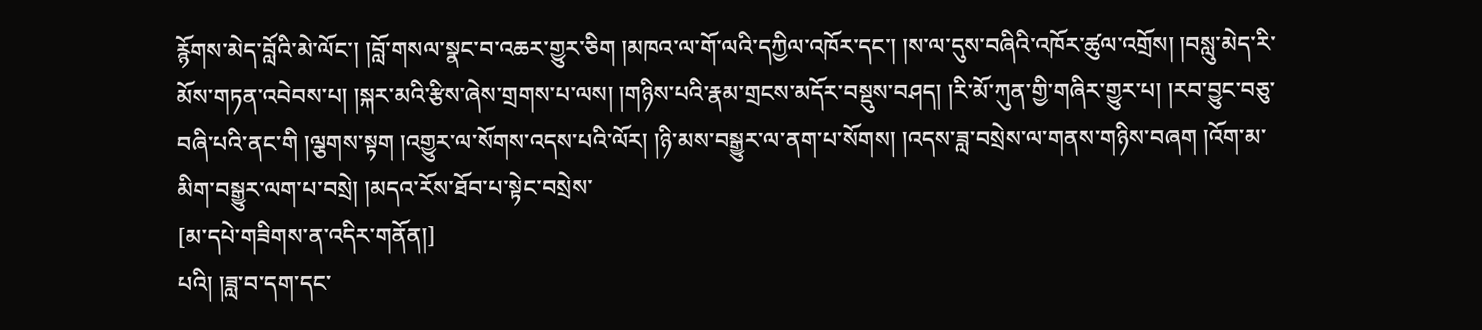རྙོགས་མེད་བློའི་མེ་ལོང་། །བློ་གསལ་སྣང་བ་འཆར་གྱུར་ཅིག །མཁའ་ལ་གོ་ལའི་དཀྱིལ་འཁོར་དང་། །ས་ལ་དུས་བཞིའི་འཁོར་ཚུལ་འགྲོས། །བསླུ་མེད་རི་མོས་གཏན་འབེབས་པ། །སྐར་མའི་རྩིས་ཞེས་གྲགས་པ་ལས། །གཉིས་པའི་རྣམ་གྲངས་མདོར་བསྡུས་བཤད། །རི་མོ་ཀུན་གྱི་གཞིར་གྱུར་པ། །རབ་བྱུང་བཅུ་བཞི་པའི་ནང་གི །ལྕགས་སྟག །འགྱུར་ལ་སོགས་འདས་པའི་ལོར། །ཉི་མས་བསྒྱུར་ལ་ནག་པ་སོགས། །འདས་ཟླ་བསྲེས་ལ་གནས་གཉིས་བཞག །འོག་མ་མིག་བསྒྱུར་ལག་པ་བསྲེ། །མདའ་རོས་ཐོབ་པ་སྟེང་བསྲེས་
[མ་དཔེ་གཟིགས་ན་འདིར་གནོན།]
པའི། །ཟླ་བ་དག་དང་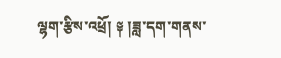ལྷག་རྩིས་འཕྲོ། ༈ །ཟླ་དག་གནས་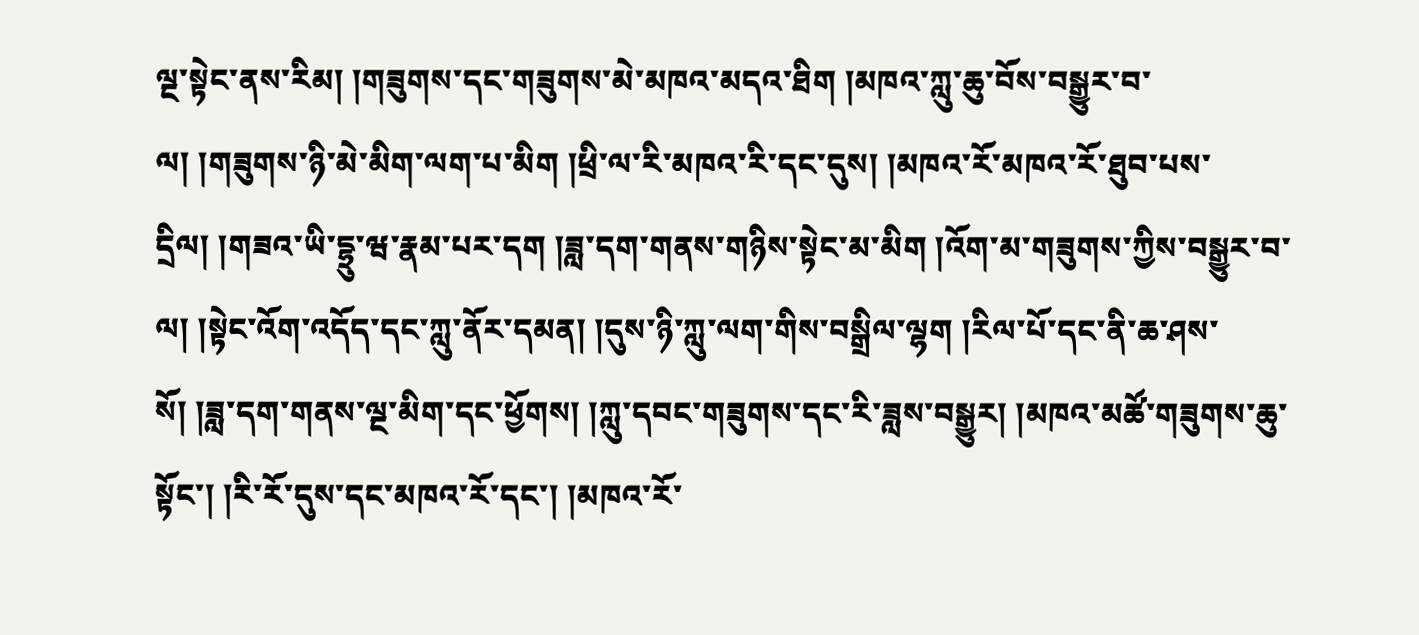ལྔ་སྟེང་ནས་རིམ། །གཟུགས་དང་གཟུགས་མེ་མཁའ་མདའ་ཐིག །མཁའ་ཀླུ་ཆུ་བོས་བསྒྱུར་བ་ལ། །གཟུགས་ཉི་མེ་མིག་ལག་པ་མིག །ཕྲི་ལ་རི་མཁའ་རི་དང་དུས། །མཁའ་རོ་མཁའ་རོ་ཐུབ་པས་དྲིལ། །གཟའ་ཡི་དྷྲུ་ཝ་རྣམ་པར་དག །ཟླ་དག་གནས་གཉིས་སྟེང་མ་མིག །འོག་མ་གཟུགས་ཀྱིས་བསྒྱུར་བ་ལ། །སྟེང་འོག་འདོད་དང་ཀླུ་ནོར་དམན། །དུས་ཉི་ཀླུ་ལག་གིས་བསྒྲིལ་ལྷག །རིལ་པོ་དང་ནི་ཆ་ཤས་སོ། །ཟླ་དག་གནས་ལྔ་མིག་དང་ཕྱོགས། །ཀླུ་དབང་གཟུགས་དང་རི་ཟླས་བསྒྱུར། །མཁའ་མཚོ་གཟུགས་ཆུ་སྟོང་། །རི་རོ་དུས་དང་མཁའ་རོ་དང་། །མཁའ་རོ་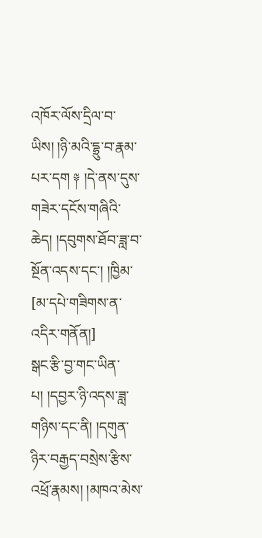འཁོར་ལོས་དྲིལ་བ་ཡིས། །ཉི་མའི་དྷྲུ་བ་རྣམ་པར་དག ༈ །དེ་ནས་དུས་གཟེར་དངོས་གཞིའི་ཆེད། །དབུགས་ཐོབ་ཟླ་བ་སྔོན་འདས་དང་། །ཁྱིམ་
[མ་དཔེ་གཟིགས་ན་འདིར་གནོན།]
སྒང་རྩི་བྱ་གང་ཡིན་པ། །དབྱར་ཉི་འདས་ཟླ་གཉིས་དང་ནི། །དགུན་ཉིར་བརྒྱད་བསྲེས་རྩིས་འཕྲོ་རྣམས། །མཁའ་མེས་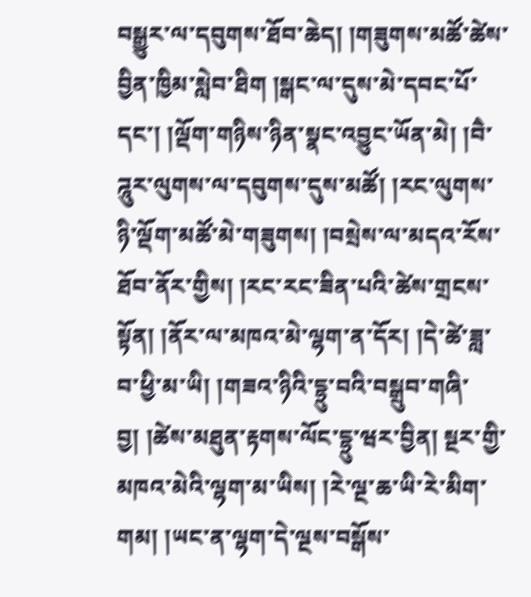བསྒྱུར་ལ་དབུགས་ཐོབ་ཆེད། །གཟུགས་མཚོ་ཚེས་བྱིན་ཁྱིམ་སླེབ་ཐིག །སྒང་ལ་དུས་མེ་དབང་པོ་དང་། །ལྡོག་གཉིས་ཉིན་སྣང་འབྱུང་ཡོན་མེ། །བཻ་ཌཱུར་ལུགས་ལ་དབུགས་དུས་མཚོ། །རང་ལུགས་ཉི་ལྡོག་མཚོ་མེ་གཟུགས། །བསྲེས་ལ་མདའ་རོས་ཐོབ་ནོར་གྱིས། །རང་རང་ཟིན་པའི་ཚེས་གྲངས་སྟོན། །ནོར་ལ་མཁའ་མེ་ལྷག་ན་དོར། །དེ་ཚེ་ཟླ་བ་ཕྱི་མ་ཡི། །གཟའ་ཉིའི་དྷྲུ་བའི་བསྒྲུབ་གཞི་བྱ། །ཚེས་མཐུན་རྟགས་ལོང་དྷྲུ་ཝར་བྱིན། སྔར་གྱི་མཁའ་མེའི་ལྷག་མ་ཡིས། །རེ་ལྔ་ཆ་ཡི་རེ་མིག་གམ། །ཡང་ན་ལྷག་དེ་ལྔས་བསྒོས་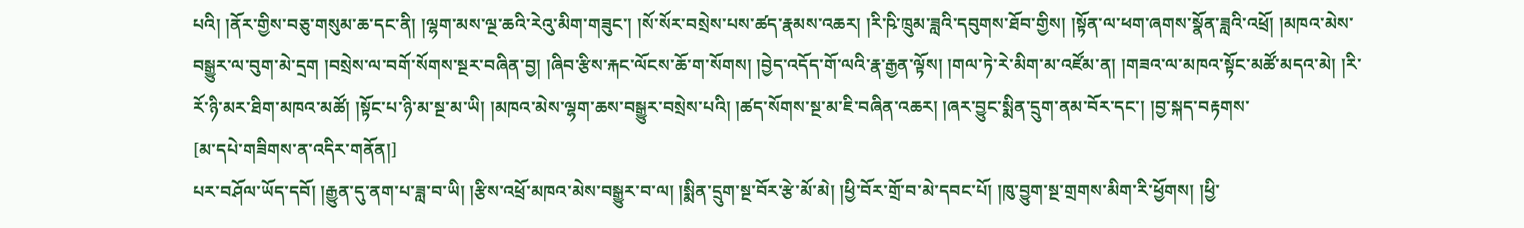པའི། །ནོར་གྱིས་བཅུ་གསུམ་ཆ་དང་ནི། །ལྷག་མས་ལྔ་ཆའི་རེའུ་མིག་གཟུང་། །སོ་སོར་བསྲེས་པས་ཚད་རྣམས་འཆར། །རི་ཥི་ཁྲུམ་ཟླའི་དབུགས་ཐོབ་གྱིས། །སྟོན་ལ་ཕག་ཞགས་སྣོན་ཟླའི་འཕྲོ། །མཁའ་མེས་བསྒྱུར་ལ་བུག་མེ་དྲག །བསྲེས་ལ་བགོ་སོགས་སྔར་བཞིན་བྱ། །ཞིབ་རྩིས་རྐང་ལོངས་ཆོ་ག་སོགས། །བྱེད་འདོད་གོ་ལའི་རྣ་རྒྱན་ལྟོས། །གལ་ཏེ་རེ་མིག་མ་འཛོམ་ན། །གཟའ་ལ་མཁའ་སྟོང་མཚོ་མདའ་མེ། །རི་རོ་ཉི་མར་ཐིག་མཁའ་མཚོ། །སྟོང་པ་ཉི་མ་སྔ་མ་ཡི། །མཁའ་མེས་ལྷག་ཆས་བསྒྱུར་བསྲེས་པའི། །ཚད་སོགས་སྔ་མ་ཇི་བཞིན་འཆར། །ཞར་བྱུང་སྨིན་དྲུག་ནམ་བོར་དང་། །བྱ་སྐད་བརྟགས་
[མ་དཔེ་གཟིགས་ན་འདིར་གནོན།]
པར་བཤོལ་ཡོད་དབོ། །རྒྱུན་དུ་ནག་པ་ཟླ་བ་ཡི། །རྩིས་འཕྲོ་མཁའ་མེས་བསྒྱུར་བ་ལ། །སྨིན་དྲུག་སྔ་བོར་རྩེ་མོ་མེ། །ཕྱི་བོར་གྲོ་བ་མེ་དབང་པོ། །ཁུ་བྱུག་སྔ་གྲགས་མིག་རི་ཕྱོགས། །ཕྱི་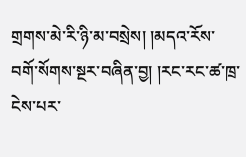གྲགས་མེ་རི་ཉི་མ་བསྲེས། །མདའ་རོས་བགོ་སོགས་སྔར་བཞིན་བྱ། །རང་རང་ཚ་ཁྲ་ངེས་པར་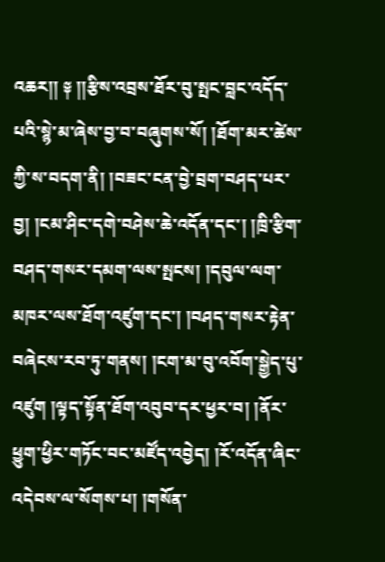འཆར།། ༈ །།རྩིས་འབྲས་ཐོར་བུ་སྤང་བླང་འདོད་པའི་སྙེ་མ་ཞེས་བྱ་བ་བཞུགས་སོ། །ཐོག་མར་ཚེས་ཀྱི་ས་བདག་ནི། །བཟང་ངན་བྱེ་བྲག་བཤད་པར་བྱ། །ངམ་ཤིང་དགེ་བཤེས་ཆེ་འདོན་དང་། །ཁྲི་རྩིག་བཤད་གསར་དམག་ལས་སྤངས། །དབུལ་ལག་མཁར་ལས་ཐོག་འཛུག་དང་། །བཤད་གསར་རྟེན་བཞེངས་རབ་ཏུ་གནས། །ངག་མ་བུ་འབོག་སྒྱེད་པུ་འཛུག །ལྟད་སྟོན་ཐོག་འབུབ་དར་ཕྱར་བ། །ནོར་ཕྱུག་ཕྱིར་གཏོང་བང་མཛོད་འབྱེད། །རོ་འདོན་ཞིང་འདེབས་ལ་སོགས་པ། །གསོན་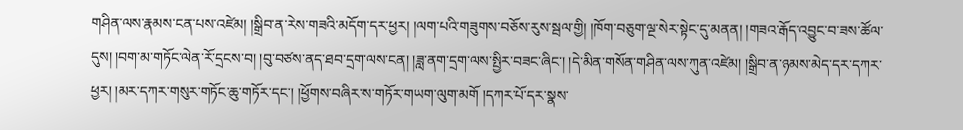གཤིན་ལས་རྣམས་ངན་པས་འཛེམ། །སྒྲིབ་ན་རེས་གཟའི་མདོག་དར་ཕྱར། །ལག་པའི་གཟུགས་བཅོས་རུས་སྦལ་གྱི། །ཁོག་བཅུག་ལྔ་སེར་སྟེང་དུ་མནན། །གཟའ་རྒོད་འབྱུང་བ་ཟས་ཚོལ་དུས། །བག་མ་གཏོང་ལེན་རོ་དྲངས་བ། །བུ་བཙས་ནད་ཐབ་དྲག་ལས་ངན། །ཟླ་ནག་དྲག་ལས་སྤྱིར་བཟང་ཞིང་། །དེ་མིན་གསོན་གཤིན་ལས་ཀུན་འཛེམ། །སྒྲིབ་ན་ཉམས་མེད་དར་དཀར་ཕྱར། །མར་དཀར་གསུར་གཏོང་ཆུ་གཏོར་དང་། །ཕྱོགས་བཞིར་ས་གཏོར་གཡག་ལུག་མགོ །དཀར་པོ་དར་སྣས་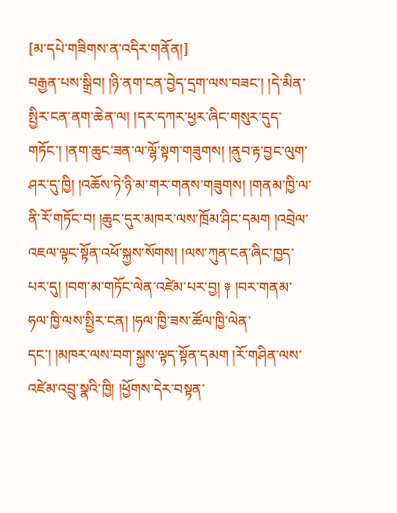[མ་དཔེ་གཟིགས་ན་འདིར་གནོན།]
བརྒྱན་པས་སྒྲིབ། །ཉི་ནག་ངན་བྱེད་དྲག་ལས་བཟང་། །དེ་མིན་སྤྱིར་ངན་ནག་ཆེན་ལ། །དར་དཀར་ཕྱར་ཞིང་གསུར་དུད་གཏོང་། །ནག་ཆུང་ཟན་ལ་ལྷོ་སྟག་གཟུགས། །ནུབ་རྟ་བྱང་ལུག་ཤར་དུ་ཁྱི། །འཆོས་ཏེ་ཉི་མ་གར་གནས་གཟུགས། །གནམ་ཁྱི་ལ་ནི་རོ་གཏོང་བ། །ཆུང་དུར་མཁར་ལས་ཁྲོམ་ཤིང་དམག །འབྲེལ་འཇལ་ལྟང་སྟོན་འཕོ་སྐྱས་སོགས། །ལས་ཀུན་ངན་ཞིང་ཁྱད་པར་དུ། །བག་མ་གཏོང་ལེན་འཛེམ་པར་བྱ། ༈ །བར་གནམ་ཧལ་ཁྱི་ལས་སྤྱིར་ངན། །ཧལ་ཁྱི་ཟས་ཚོལ་ཁྱི་ལེན་དང་། །མཁར་ལས་བག་སྐྱས་ལྟད་སྟོན་དམག །རོ་གཤིན་ལས་འཛེམ་འབྲུ་སྣའི་ཁྱི། །ཕྱོགས་དེར་བསྟན་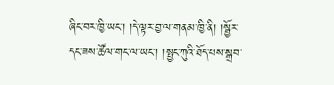ཞིང་བར་ཁྱི་ཡང་། །དེ་ལྟར་བྱ་ལ་གནམ་ཁྱི་ནི། །སྦྱོར་དང་ཟས་ཚོལ་གང་ལ་ཡང་། །སྤྱང་ཀུའི་ཐོད་པས་སྒྲབ་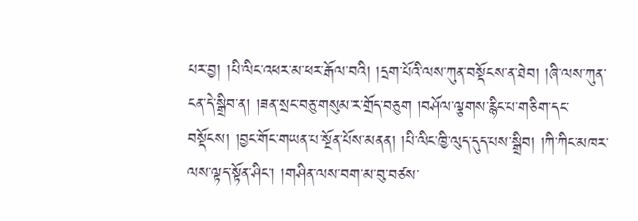པར་བྱ། །པི་ལིང་འཕར་མ་ཕར་རྒོལ་བའི། །དྲག་པོའི་ལས་ཀུན་བསྡོངས་ན་ཐེབ། །ཞི་ལས་ཀུན་ངན་དེ་སྒྲིབ་ན། །ཟན་སྲང་བཅུ་གསུམ་ར་གྲོད་བཅུག །བཤོལ་ལྕགས་རྙིང་པ་གཅིག་དང་བསྡོངས། །བྱང་གོང་གཡན་པ་སྔོན་པོས་མནན། །པི་ལིང་ཁྱི་ལུད་དུད་པས་སྒྲིབ། །ཀི་ཀིང་མཁར་ལས་ལྟད་སྟོན་ཤིང་། །གཤིན་ལས་བག་མ་བུ་བཙས་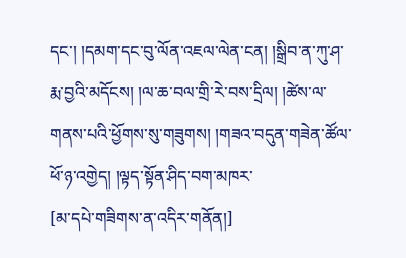དང་། །དམག་དང་བུ་ལོན་འཇལ་ལེན་ངན། །སྒྲིབ་ན་ཀུ་ཤ་རྨ་བྱའི་མདོངས། །ལ་ཆ་བལ་གྲི་རེ་བས་དྲིལ། །ཚེས་ལ་གནས་པའི་ཕྱོགས་སུ་གཟུགས། །གཟའ་བདུན་གཟེན་ཚོལ་ཕོ་ཉ་འགྱེད། །ལྟད་སྟོན་ཤིད་བག་མཁར་
[མ་དཔེ་གཟིགས་ན་འདིར་གནོན།]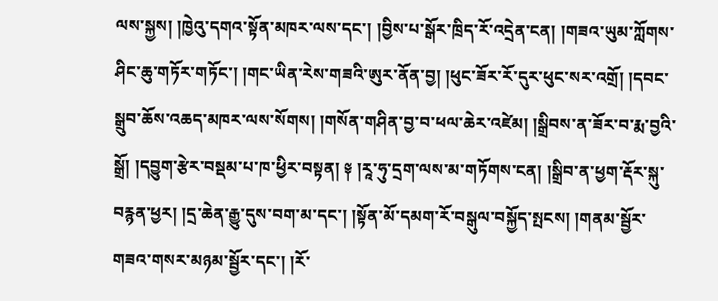ལས་སྐྱས། །ཁྱེའུ་དགའ་སྟོན་མཁར་ལས་དང་། །བྱིས་པ་སྒོར་ཁྲིད་རོ་འདྲེན་ངན། །གཟའ་ཡུམ་ཀློགས་ཤིང་ཆུ་གཏོར་གཏོང་། །གང་ཡིན་རེས་གཟའི་ཨུར་ནོན་བྱ། །ཕུང་ཟོར་རོ་དུར་ཕུང་སར་འགྲོ། །དབང་སྒྲུབ་ཆོས་འཆད་མཁར་ལས་སོགས། །གསོན་གཤིན་བྱ་བ་ཕལ་ཆེར་འཛེམ། །སྒྲིབས་ན་ཟོར་བ་རྨ་བྱའི་སྒྲོ། །དབྱུག་རྩེར་བསྡམ་པ་ཁ་ཕྱིར་བསྟན། ༈ །རཱ་ཧུ་དྲག་ལས་མ་གཏོགས་ངན། །སྒྲིབ་ན་ཕྱག་རྡོར་སྐུ་བརྙན་ཕྱར། །དྲ་ཆེན་རྒྱུ་དུས་བག་མ་དང་། །སྟོན་མོ་དམག་རོ་བསྒུལ་བསྐྱོད་སྤངས། །གནམ་སྦྱོར་གཟའ་གསར་མཉམ་སྦྱོར་དང་། །རོ་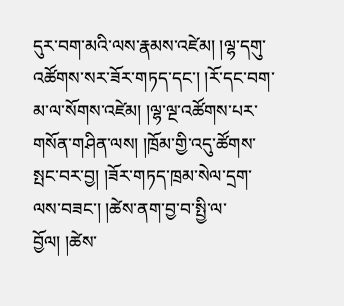དུར་བག་མའི་ལས་རྣམས་འཛེམ། །ལྷ་དགུ་འཚོགས་སར་ཟོར་གཏད་དང་། །རོ་དང་བག་མ་ལ་སོགས་འཛེམ། །ལྷ་ལྔ་འཚོགས་པར་གསོན་གཤིན་ལས། །ཁྲོམ་གྱི་འདུ་ཚོགས་སྤང་བར་བྱ། །ཟོར་གཏད་ཁྲམ་སེལ་དྲག་ལས་བཟང་། །ཚེས་ནག་བྱ་བ་སྤྱི་ལ་བྱོལ། །ཚེས་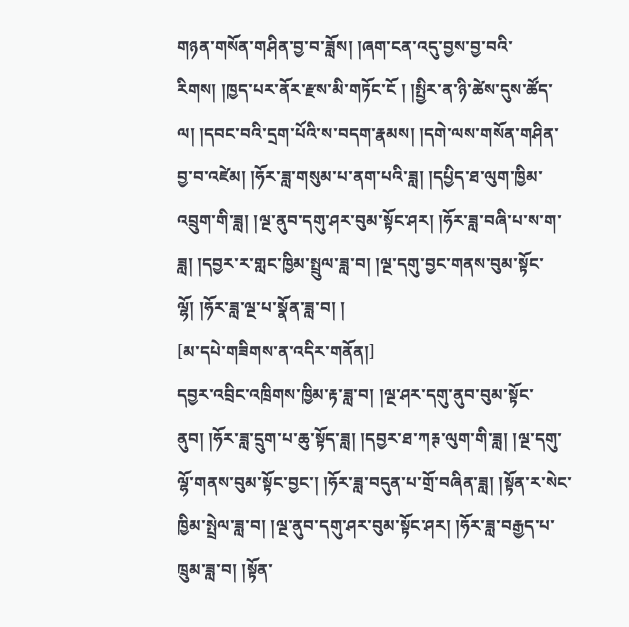གཉན་གསོན་གཤིན་བྱ་བ་ཟློས། །ཞག་ངན་འདུ་བྱས་བྱ་བའི་རིགས། །ཁྱད་པར་ནོར་རྫས་མི་གཏོང་ངོ ། །སྤྱིར་ན་ཉི་ཚེས་དུས་ཚོད་ལ། །དབང་བའི་དྲག་པོའི་ས་བདག་རྣམས། །དགེ་ལས་གསོན་གཤིན་བྱ་བ་འཛེམ། །ཧོར་ཟླ་གསུམ་པ་ནག་པའི་ཟླ། །དཔྱིད་ཐ་ལུག་ཁྱིམ་འབྲུག་གི་ཟླ། །ལྔ་ནུབ་དགུ་ཤར་བུམ་སྟོང་ཤར། །ཧོར་ཟླ་བཞི་པ་ས་ག་ཟླ། །དབྱར་ར་གླང་ཁྱིམ་སྤྲུལ་ཟླ་བ། །ལྔ་དགུ་བྱང་གནས་བུམ་སྟོང་ལྷོ། །ཧོར་ཟླ་ལྔ་པ་སྣོན་ཟླ་བ། །
[མ་དཔེ་གཟིགས་ན་འདིར་གནོན།]
དབྱར་འབྲིང་འཁྲིགས་ཁྱིམ་རྟ་ཟླ་བ། །ལྔ་ཤར་དགུ་ནུབ་བུམ་སྟོང་ནུབ། །ཧོར་ཟླ་དྲུག་པ་ཆུ་སྟོད་ཟླ། །དབྱར་ཐ་ཀརྚ་ལུག་གི་ཟླ། །ལྔ་དགུ་ལྷོ་གནས་བུམ་སྟོང་བྱང་། །ཧོར་ཟླ་བདུན་པ་གྲོ་བཞིན་ཟླ། །སྟོན་ར་སེང་ཁྱིམ་སྤྲེལ་ཟླ་བ། །ལྔ་ནུབ་དགུ་ཤར་བུམ་སྟོང་ཤར། །ཧོར་ཟླ་བརྒྱད་པ་ཁྲུམ་ཟླ་བ། །སྟོན་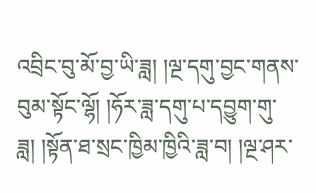འབྲིང་བུ་མོ་བྱ་ཡི་ཟླ། །ལྔ་དགུ་བྱང་གནས་བུམ་སྟོང་ལྷོ། །ཧོར་ཟླ་དགུ་པ་དབྱུག་གུ་ཟླ། །སྟོན་ཐ་སྲང་ཁྱིམ་ཁྱིའི་ཟླ་བ། །ལྔ་ཤར་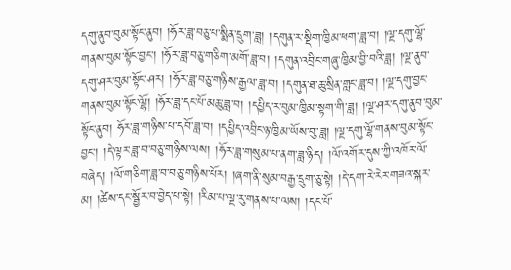དགུ་ནུབ་བུམ་སྟོང་ནུབ། །ཧོར་ཟླ་བཅུ་པ་སྨིན་དྲུག་ཟླ། །དགུན་ར་སྡིག་ཁྱིམ་ཕག་ཟླ་བ། །ལྔ་དགུ་ལྷོ་གནས་བུམ་སྟོང་བྱང་། །ཧོར་ཟླ་བཅུ་གཅིག་མགོ་ཟླ་བ། །དགུན་འབྲིང་གཞུ་ཁྱིམ་བྱི་བའི་ཟླ། །ལྔ་ནུབ་དགུ་ཤར་བུམ་སྟོང་ཤར། །ཧོར་ཟླ་བཅུ་གཉིས་རྒྱལ་ཟླ་བ། །དགུན་ཐ་ཆུ་སྲིན་གླང་ཟླ་བ། །ལྔ་དགུ་བྱང་གནས་བུམ་སྟོང་ལྷོ། །ཧོར་ཟླ་དང་པོ་མཆུ་ཟླ་བ། །དཔྱིད་ར་བུམ་ཁྱིམ་སྟག་གི་ཟླ། །ལྔ་ཤར་དགུ་ནུབ་བུམ་སྟོང་ནུབ། ཧོར་ཟླ་གཉིས་པ་དབོ་ཟླ་བ། །དཔྱིད་འབྲིང་ཉ་ཁྱིམ་ཡོས་བུ་ཟླ། །ལྔ་དགུ་ལྷོ་གནས་བུམ་སྟོང་བྱང་། །དེ་ལྟར་ཟླ་བ་བཅུ་གཉིས་ལས། །ཧོར་ཟླ་གསུམ་པ་ནག་ཟླ་ཉིད། །ལོ་འགོར་དུས་ཀྱི་འཁོར་ལོ་བཞེད། །ལོ་གཅིག་ཟླ་བ་བཅུ་གཉིས་པོར། །ཞག་ནི་སུམ་བརྒྱ་དྲུག་ཅུ་སྟེ། །དེ་དག་རེ་རེར་གཟའ་སྐར་མ། །ཚེས་དང་སྦྱོར་བ་བྱེད་པ་སྟེ། །རིམ་པ་ལྔ་རུ་གནས་པ་ལས། །དང་པོ་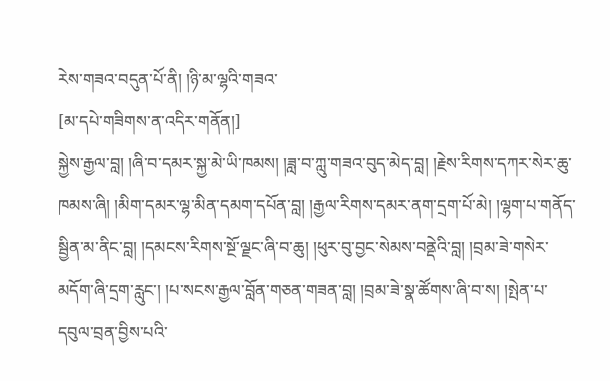རེས་གཟའ་བདུན་པོ་ནི། །ཉི་མ་ལྷའི་གཟའ་
[མ་དཔེ་གཟིགས་ན་འདིར་གནོན།]
སྐྱེས་རྒྱལ་བླ། །ཞི་བ་དམར་སྐྱ་མེ་ཡི་ཁམས། །ཟླ་བ་ཀླུ་གཟའ་བུད་མེད་བླ། །རྗེས་རིགས་དཀར་སེར་ཆུ་ཁམས་ཞི། །མིག་དམར་ལྷ་མིན་དམག་དཔོན་བླ། །རྒྱལ་རིགས་དམར་ནག་དྲག་པོ་མེ། །ལྷག་པ་གནོད་སྦྱིན་མ་ནིང་བླ། །དམངས་རིགས་སྔོ་ལྗང་ཞི་བ་ཆུ། །ཕུར་བུ་བྱང་སེམས་བནྡེའི་བླ། །བྲམ་ཟེ་གསེར་མདོག་ཞི་དྲག་རླུང་། །པ་སངས་རྒྱལ་བློན་གཅན་གཟན་བླ། །བྲམ་ཟེ་སྣ་ཚོགས་ཞི་བ་ས། །སྤེན་པ་དབུལ་བྲན་བྱིས་པའི་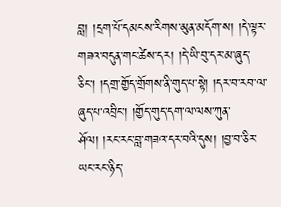བླ། །དྲག་པོ་དམངས་རིགས་མུན་མདོག་ས། །དེ་ལྟར་གཟའ་བདུན་གང་ཚེས་དར། །དེ་ཡི་བུ་དར་མ་ཞུད་ཅིང་། །དགྲ་གྱོད་གྲོགས་ནི་གུད་པ་སྟེ། །དར་བ་རབ་ལ་ཞུད་པ་འབྲིང་། །གྱོད་གུད་དག་ལ་ལས་ཀུན་ཤོལ། །རང་རང་བླ་གཟའ་དར་བའི་དུས། །བྱ་བ་ཅིར་ཡང་རང་ཉིད་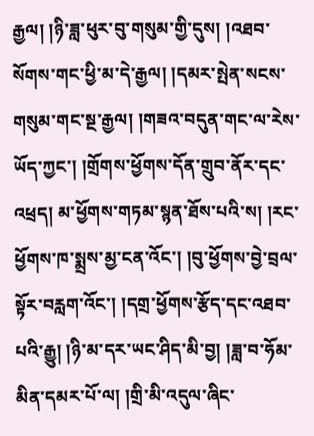རྒྱལ། །ཉི་ཟླ་ཕུར་བུ་གསུམ་གྱི་དུས། །འཐབ་སོགས་གང་ཕྱི་མ་དེ་རྒྱལ། །དམར་སྤེན་སངས་གསུམ་གང་སྔ་རྒྱལ། །གཟའ་བདུན་གང་ལ་རེས་ཡོད་ཀྱང་། །གྲོགས་ཕྱོགས་དོན་གྲུབ་ནོར་དང་འཕྲད། མ་ཕྱོགས་གཏམ་སྙན་ཐོས་པའི་ས། །རང་ཕྱོགས་ཁ་སྨྲས་མྱ་ངན་འོང་། །བུ་ཕྱོགས་བྱེ་བྲལ་སྟོར་བརླག་འོང་། །དགྲ་ཕྱོགས་རྩོད་དང་འཐབ་པའི་རྒྱུ། །ཉི་མ་དར་ཡང་ཤིད་མི་བྱ། །ཟླ་བ་ཧོམ་མིན་དམར་པོ་ལ། །གྲི་མི་འདུལ་ཞིང་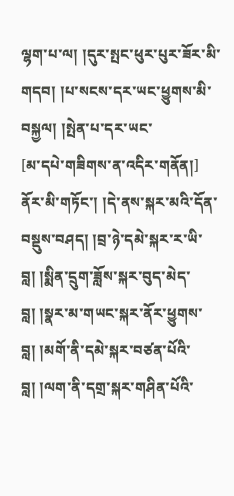ལྷག་པ་ལ། །དུར་སྤང་ཕུར་པུར་ཟོར་མི་གདབ། །པ་སངས་དར་ཡང་ཕྱུགས་མི་བསྐྱལ། །སྤེན་པ་དར་ཡང་
[མ་དཔེ་གཟིགས་ན་འདིར་གནོན།]
ནོར་མི་གཏོང་། །དེ་ནས་སྐར་མའི་དོན་བསྡུས་བཤད། །བྲ་ཉེ་དམེ་སྐར་ར་ཡི་བླ། །སྨིན་དྲུག་ཟློས་སྐར་བུད་མེད་བླ། །སྣར་མ་གཡང་སྐར་ནོར་ཕྱུགས་བླ། །མགོ་ནི་དམེ་སྐར་བཙན་པོའི་བླ། །ལག་ནི་དགྲ་སྐར་གཤིན་པོའི་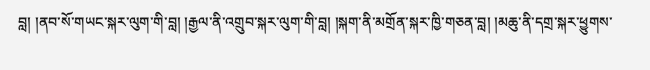བླ། །ནབ་སོ་གཡང་སྐར་ལུག་གི་བླ། །རྒྱལ་ནི་འགྲུབ་སྐར་ལུག་གི་བླ། །སྐག་ནི་མགྲོན་སྐར་ཁྱི་གཅན་བླ། །མཆུ་ནི་དགྲ་སྐར་ཕྱུགས་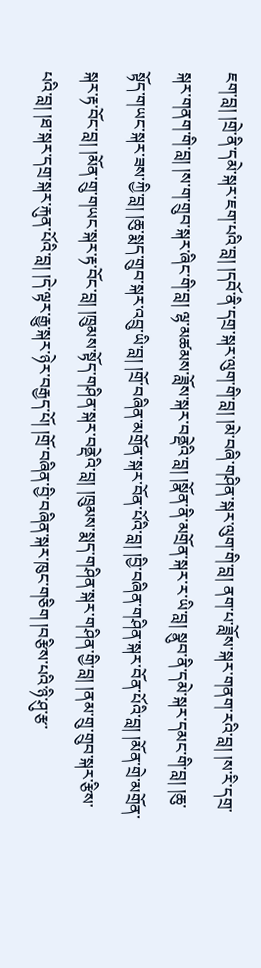ཇག་བླ། །གྲེ་ནི་དམེ་སྐར་ཇག་པའི་བླ། །དབོ་ནི་དགྲ་སྐར་ལུག་གི་བླ། །མེ་བཞི་གཤིན་སྐར་ལུག་གི་བླ། ནག་པ་ཟློས་སྐར་གནག་རའི་བླ། །ས་རི་དགྲ་སྐར་གནག་གི་བླ། །ས་ག་གྲུབ་སྐར་ཞིང་གི་བླ། ལྷ་མཚམས་ཟློས་སྐར་བནྡེའི་བླ། །སྣོན་ནི་མགྲོན་སྐར་ར་ཡི་བླ། སྣུབ་ནི་དམེ་སྐར་དམང་གི་བླ། །ཆུ་སྟོད་གཡང་སྐར་ཟས་ཀྱི་བླ། །ཆུ་སྨད་གྲུབ་སྐར་འབྲུ་ཡི་བླ། །གྲོ་བཞིན་མགྲོན་སྐར་བོན་པོའི་བླ། །བྱི་བཞིན་གཤིན་སྐར་བོན་པོའི་བླ། །མོན་གྲེ་མགྲོན་སྐར་རྟ་བོང་བླ། །མོན་གྲུ་གཡང་སྐར་རྟ་བོང་བླ། །ཁྲུམས་སྟོད་གཤིན་སྐར་བནྡེའི་བླ། །ཁྲུམས་སྨད་གཤིན་སྐར་གཤིན་གྱི་བླ། །ནམ་གྲུ་གྲུབ་སྐར་རྩིས་པའི་བླ། །ཐ་སྐར་དགྲ་སྐར་རྐུན་པོའི་བླ། །དེ་ལྟར་རྒྱུ་སྐར་ཉེར་བརྒྱད་པོ། །གྲོ་བཞིན་བྱི་བཞིན་སྐར་ཁུང་གཅིག །བརྩིས་པའི་ཉི་ཤུ་རྩ་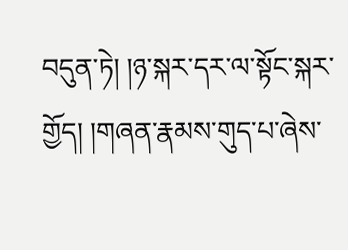བདུན་ཏེ། །ཉ་སྐར་དར་ལ་སྟོང་སྐར་གྱོད། །གཞན་རྣམས་གུད་པ་ཞེས་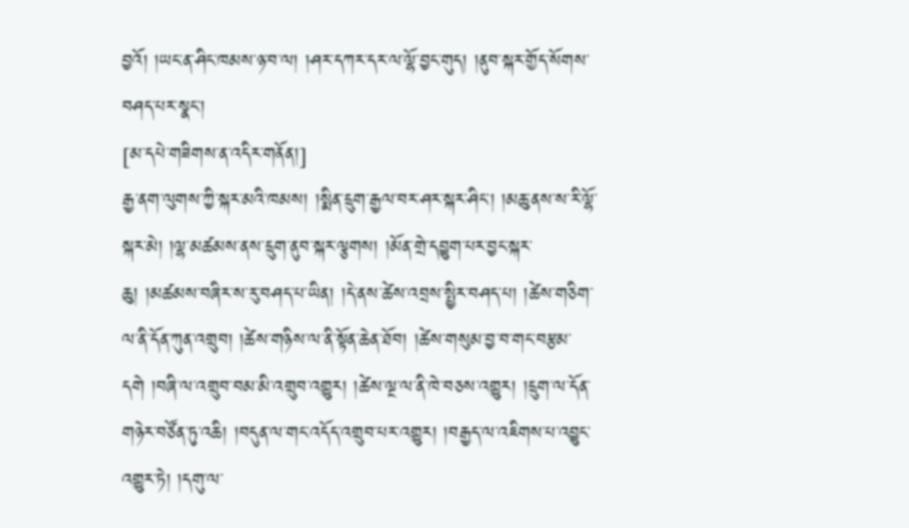བྱའོ། །ཡང་ན་ཤིང་ཁམས་ཉ་བ་ལ། །ཤར་དཀར་དར་ལ་ལྷོ་བྱང་གུད། །ནུབ་སྐར་གྱོད་སོགས་བཤད་པར་སྣང་།
[མ་དཔེ་གཟིགས་ན་འདིར་གནོན།]
རྒྱ་ནག་ལུགས་ཀྱི་སྐར་མའི་ཁམས། །སྨིན་དྲུག་རྒྱལ་བར་ཤར་སྐར་ཤིང་། །མཆུ་ནས་ས་རི་ལྷོ་སྐར་མེ། །ལྷ་མཚམས་ནས་དྲུག་ནུབ་སྐར་ལྕགས། །མོན་གྲེ་དབྱུག་པར་བྱང་སྐར་ཆུ། །མཚམས་བཞིར་ས་རུ་བཤད་པ་ཡིན། །དེ་ནས་ཚེས་འབྲས་སྤྱིར་བཤད་པ། །ཚེས་གཅིག་ལ་ནི་དོན་ཀུན་འགྲུབ། །ཚེས་གཉིས་ལ་ནི་སྟོན་ཆེན་ཐོབ། །ཚེས་གསུམ་བྱ་བ་གང་བརྩམ་དགེ །བཞི་ལ་འགྲུབ་བམ་མི་འགྲུབ་འགྱུར། །ཚེས་ལྔ་ལ་ནི་ཁེ་བཅས་འགྱུར། །དྲུག་ལ་དོན་གཉེར་བཙོན་ཏུ་འཆི། །བདུན་ལ་གང་འདོད་འགྲུབ་པར་འགྱུར། །བརྒྱད་ལ་འཇིགས་པ་འབྱུང་འགྱུར་ཏེ། །དགུ་ལ་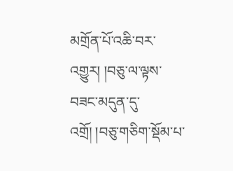མགྲོན་པོ་འཆི་བར་འགྱུར། །བཅུ་ལ་ལྟས་བཟང་མདུན་དུ་འགྲོ། །བཅུ་གཅིག་སྡོམ་པ་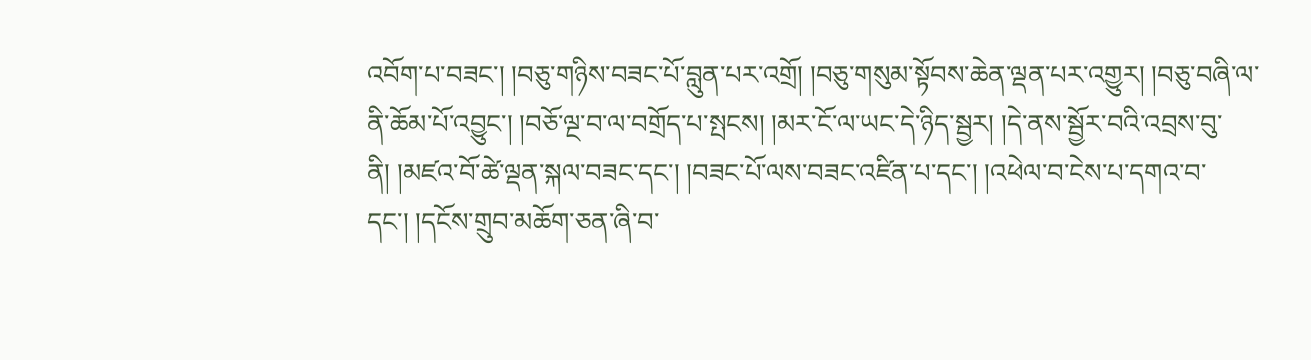འབོག་པ་བཟང་། །བཅུ་གཉིས་བཟང་པོ་བླུན་པར་འགྲོ། །བཅུ་གསུམ་སྟོབས་ཆེན་ལྡན་པར་འགྱུར། །བཅུ་བཞི་ལ་ནི་ཆོམ་པོ་འབྱུང་། །བཅོ་ལྔ་བ་ལ་བགྲོད་པ་སྤངས། །མར་ངོ་ལ་ཡང་དེ་ཉིད་སྦྱར། །དེ་ནས་སྦྱོར་བའི་འབྲས་བུ་ནི། །མཛའ་བོ་ཚེ་ལྡན་སྐལ་བཟང་དང་། །བཟང་པོ་ལས་བཟང་འཛིན་པ་དང་། །འཕེལ་བ་ངེས་པ་དགའ་བ་དང་། །དངོས་གྲུབ་མཆོག་ཅན་ཞི་བ་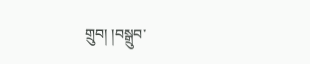གྲུབ། །བསྒྲུབ་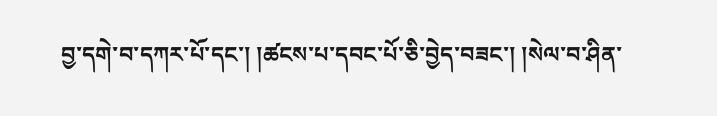བྱ་དགེ་བ་དཀར་པོ་དང་། །ཚངས་པ་དབང་པོ་ཅི་བྱེད་བཟང་། །སེལ་བ་ཤིན་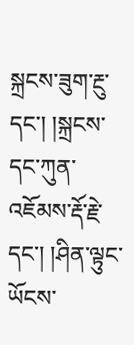སྐྲངས་ཟུག་རྔུ་དང་། །སྐྲངས་དང་ཀུན་འཇོམས་རྡོ་རྗེ་དང་། །ཤིན་ལྟུང་ཡོངས་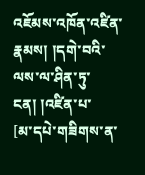འཇོམས་འཁོན་འཛིན་རྣམས། །དགེ་བའི་ལས་ལ་ཤིན་ཏུ་ངན། །འཛིན་པ་
[མ་དཔེ་གཟིགས་ན་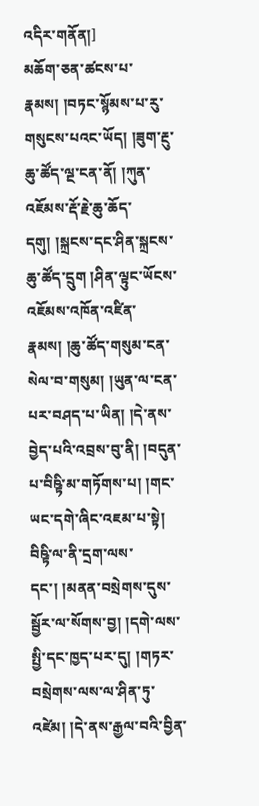འདིར་གནོན།]
མཆོག་ཅན་ཚངས་པ་རྣམས། །བཏང་སྙོམས་པ་རུ་གསུངས་པའང་ཡོད། །ཟུག་རྔུ་ཆུ་ཚོད་ལྔ་ངན་ནོ། །ཀུན་འཇོམས་རྡོ་རྗེ་ཆུ་ཆོད་དགུ། །སྐྲངས་དང་ཤིན་སྐྲངས་ཆུ་ཚོད་དྲུག །ཤིན་ལྟུང་ཡོངས་འཇོམས་འཁོན་འཛིན་རྣམས། །ཆུ་ཚོད་གསུམ་ངན་སེལ་བ་གསུམ། །ཡུན་ལ་ངན་པར་བཤད་པ་ཡིན། །དེ་ནས་བྱེད་པའི་འབྲས་བུ་ནི། །བདུན་པ་བིཥྟི་མ་གཏོགས་པ། །གང་ཡང་དགེ་ཞིང་འཇམ་པ་སྟེ། བིཥྟི་ལ་ནི་དྲག་ལས་དང་། །མནན་བསྲེགས་དུས་སྦྱོར་ལ་སོགས་བྱ། །དགེ་ལས་སྤྱི་དང་ཁྱད་པར་དུ། །གཏར་བསྲེགས་ལས་ལ་ཤིན་ཏུ་འཛེམ། །དེ་ནས་རྒྱལ་བའི་བྱིན་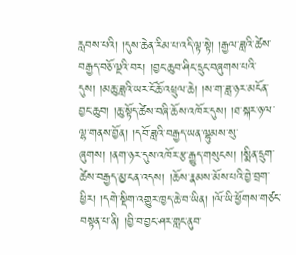རླབས་པའི། །དུས་ཆེན་རིམ་པ་འདི་ལྟ་སྟེ། །རྒྱལ་ཟླའི་ཚེས་བརྒྱད་བཅོ་ལྔའི་བར། །བྱང་ཆུབ་ཤིང་དྲུང་བཞུགས་པའི་དུས། །མཆུ་ཟླའི་ཡར་ངོ་ཆོ་འཕྲུལ་ཆེ། །ས་ག་ཟླ་ཉར་མངོན་བྱང་ཆུབ། །ཆུ་སྟོད་ཚེས་བཞི་ཆོས་འཁོར་དུས། །ཐ་སྐར་ཉ་ལ་ལྷ་གནས་བྱོན། །དབོ་ཟླའི་བརྒྱད་ཡན་ལྷུམས་སུ་ཞུགས། །ནག་ཉར་དུས་འཁོར་རྩ་རྒྱུད་གསུངས། །སྨིན་དྲུག་ཚེས་བརྒྱད་མྱ་ངན་འདས། །ཆོས་རྣམས་མོས་པའི་བྱེ་བྲག་ཕྱིར། །དགེ་སྡིག་འགྱུར་ཁྱད་ཆེ་བ་ཡིན། །ལོ་ཡི་ཕྱོགས་གཙང་བསྟན་པ་ནི། །བྱི་བ་བྱང་ཤར་གླང་ནུབ་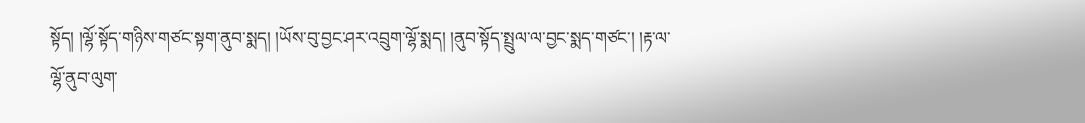སྟོད། །ལྷོ་སྟོད་གཉིས་གཙང་སྟག་ནུབ་སྨད། །ཡོས་བུ་བྱང་ཤར་འབྲུག་ལྷོ་སྨད། །ནུབ་སྟོད་སྤྲུལ་ལ་བྱང་སྨད་གཙང་། །རྟ་ལ་ལྷོ་ནུབ་ལུག་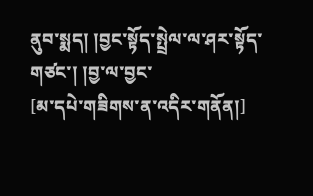ནུབ་སྨད། །བྱང་སྟོད་སྤྲེལ་ལ་ཤར་སྟོད་གཙང་། །བྱ་ལ་བྱང་
[མ་དཔེ་གཟིགས་ན་འདིར་གནོན།]